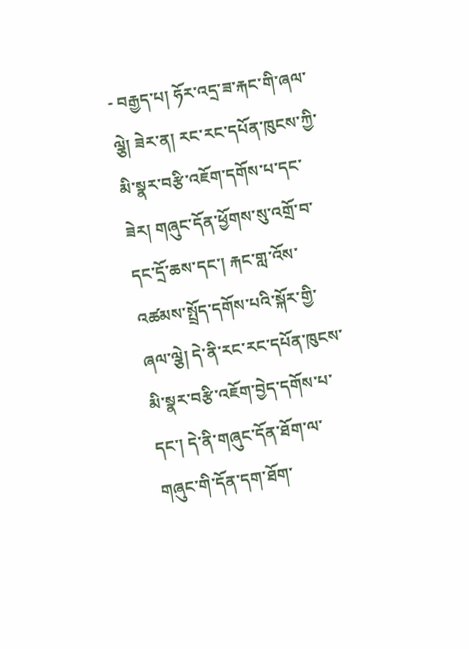- བརྒྱད་པ། ཧོར་འདྲ་ཟ་རྐང་གི་ཞལ་ལྕེ། ཟེར་ན། རང་རང་དཔོན་ཁུངས་ཀྱི་མི་སྣར་བརྩི་འཇོག་དགོས་པ་དང་ཟེར། གཞུང་དོན་ཕྱོགས་སུ་འགྲོ་བ་དང་དྲོ་ཆས་དང་། རྐང་གླ་འོས་འཚམས་སྤྲོད་དགོས་པའི་སྐོར་གྱི་ཞལ་ལྕེ། དེ་ནི་རང་རང་དཔོན་ཁུངས་མི་སྣར་བརྩི་འཇོག་བྱེད་དགོས་པ་དང་། དེ་ནི་གཞུང་དོན་ཐོག་ལ་གཞུང་གི་དོན་དག་ཐོག་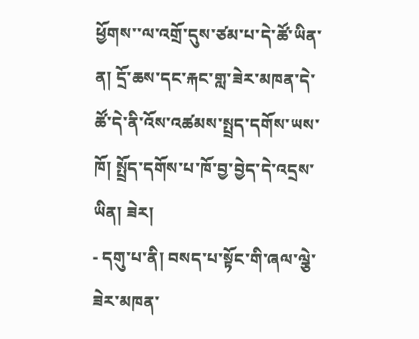ཕྱོགས་་ལ་འགྲོ་དུས་ཙམ་པ་དེ་ཚོ་ཡིན་ན། དྲོ་ཆས་དང་རྐང་གླ་ཟེར་མཁན་དེ་ཚོ་དེ་ནི་འོས་འཚམས་སྤྲད་དགོས་ཡས་ཁོ། སྤྲོད་དགོས་པ་ཁོ་བྱ་བྱེད་དེ་འདྲས་ཡིན། ཟེར།
- དགུ་པ་ནི། བསད་པ་སྟོང་གི་ཞལ་ལྕེ་ཟེར་མཁན་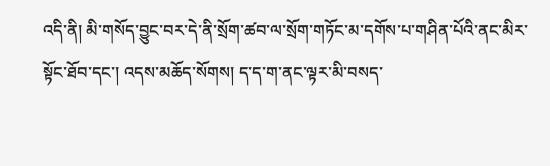འདི་ནི། མི་གསོད་བྱུང་བར་དེ་ནི་སྲོག་ཚབ་ལ་སྲོག་གཏོང་མ་དགོས་པ་གཤིན་པོའི་ནང་མིར་སྟོང་ཐོབ་དང་། འདས་མཆོད་སོགས། ད་ད་ག་ནང་ལྟར་མི་བསད་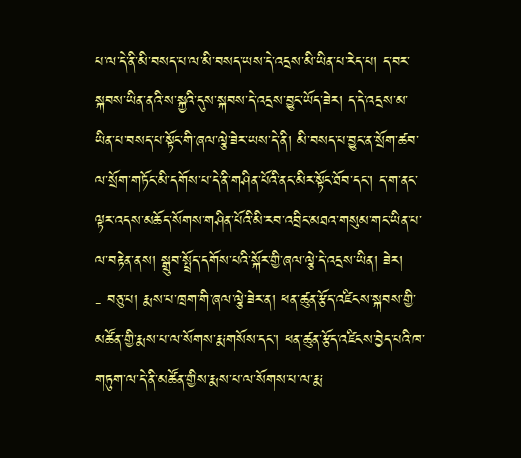པ་ལ་དེ་ནི་མི་བསད་པ་ལ་མི་བསད་ཡས་དེ་འདྲས་མི་ཡིན་པ་རེད་པ། ད་བར་སྐབས་ཡིན་ནའི་ས་སྐྱའི་དུས་སྐབས་དེ་འདྲས་བྱུང་ཡོད་ཟེར། ད་དེ་འདྲས་མ་ཡིན་པ་བསད་པ་སྟོང་གི་ཞལ་ལྕེ་ཟེར་ཡས་དེ་ནི། མི་བསད་པ་བྱུང་ན་སྲོག་ཚབ་ལ་སྲོག་གཏོང་མི་དགོས་པ་དེ་ནི་གཤིན་པོའི་ནང་མིར་སྟོང་ཐོབ་དང་། ད་ག་ནང་ལྟར་འདས་མཆོད་སོགས་གཤིན་པོའི་མི་རབ་འབྲིང་མཐའ་གསུམ་གང་ཡིན་པ་ལ་བརྟེན་ནས། སྒྲུབ་སྤྲོད་དགོས་པའི་སྐོར་གྱི་ཞལ་ལྕེ་དེ་འདྲས་ཡིན། ཟེར།
- བཅུ་པ། རྨས་པ་ཁྲག་གི་ཞལ་ལྕེ་ཟེར་ན། ཕན་ཚུན་རྩོད་འཛིངས་སྐབས་གྱི་མཚོན་གྱི་རྨས་པ་ལ་སོགས་རྨ་གསོས་དང་། ཕན་ཚུན་རྩོད་འཛིངས་བྱེད་པའི་ཁ་གཏུག་ལ་དེ་ནི་མཚོན་གྱིས་རྨས་པ་ལ་སོགས་པ་ལ་རྨ་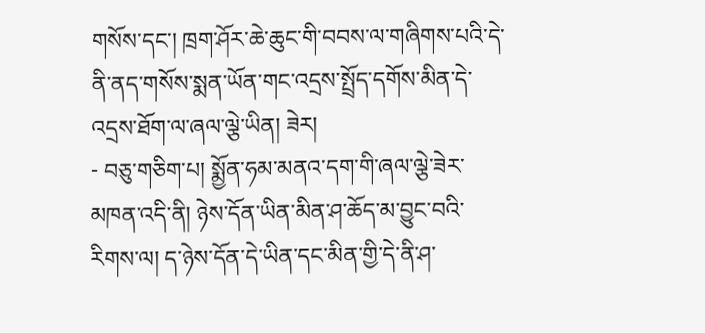གསོས་དང་། ཁྲག་ཤོར་ཆེ་ཆུང་གི་བབས་ལ་གཞིགས་པའི་དེ་ནི་ནད་གསོས་སྨན་ཡོན་གང་འདྲས་སྤྲོད་དགོས་མིན་དེ་འདྲས་ཐོག་ལ་ཞལ་ལྕེ་ཡིན། ཟེར།
- བཅུ་གཅིག་པ། སྨྱོན་ཧམ་མནའ་དག་གི་ཞལ་ལྕེ་ཟེར་མཁན་འདི་ནི། ཉེས་དོན་ཡིན་མིན་ཤ་ཆོད་མ་བྱུང་བའི་རིགས་ལ། ད་ཉེས་དོན་དེ་ཡིན་དང་མིན་གྱི་དེ་ནི་ཤ་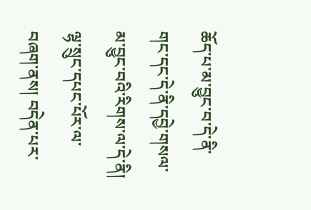ཆོད་པ་མ་བྱུང་བ་དེ་ནི་གང་དང་དེ་ནི་དབྱེ་གསལ་མ་བྱུང་བའི་རིགས་ལ་དེ་ནི། ལྷ་སྲུང་དཔང་པོར་ལ་བཞག་ནས། བདེན་པར་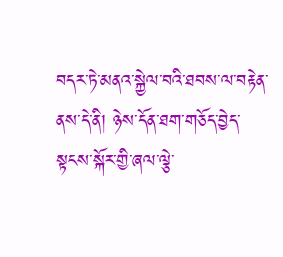བདར་ཏེ་མནའ་སྐྱེལ་བའི་ཐབས་ལ་བརྟེན་ནས་དེ་ནི། ཉེས་དོན་ཐག་གཅོད་བྱེད་སྟངས་སྐོར་གྱི་ཞལ་ལྕེ་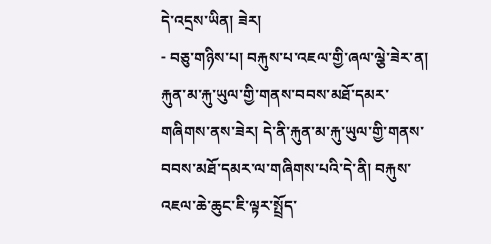དེ་འདྲས་ཡིན། ཟེར།
- བཅུ་གཉིས་པ། བརྐུས་པ་འཇལ་གྱི་ཞལ་ལྕེ་ཟེར་ན། རྐུན་མ་རྐུ་ཡུལ་གྱི་གནས་བབས་མཐོ་དམར་གཞིགས་ནས་ཟེར། དེ་ནི་རྐུན་མ་རྐུ་ཡུལ་གྱི་གནས་བབས་མཐོ་དམར་ལ་གཞིགས་པའི་དེ་ནི། བརྐུས་འཇལ་ཆེ་ཆུང་ཇི་ལྟར་སྤྲོད་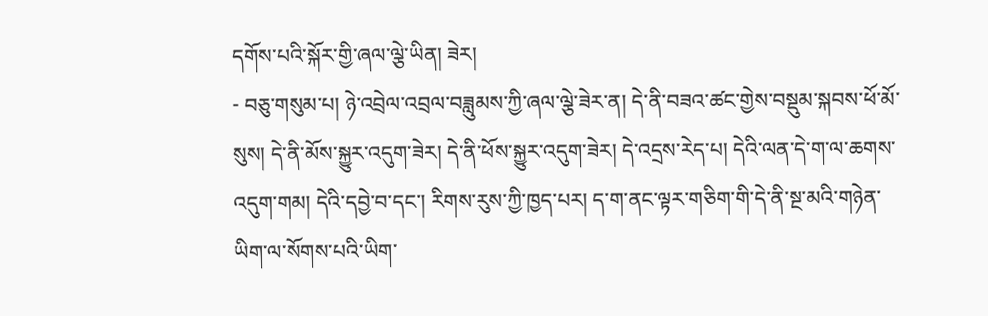དགོས་པའི་སྐོར་གྱི་ཞལ་ལྕེ་ཡིན། ཟེར།
- བཅུ་གསུམ་པ། ཉེ་འབྲེལ་འབྲལ་བཟླུམས་ཀྱི་ཞལ་ལྕེ་ཟེར་ན། དེ་ནི་བཟའ་ཚང་གྱེས་བསྡུམ་སྐབས་ཕོ་མོ་སུས། དེ་ནི་མོས་སྐྱུར་འདུག་ཟེར། དེ་ནི་ཕོས་སྐྱུར་འདུག་ཟེར། དེ་འདྲས་རེད་པ། དེའི་ལན་དེ་ག་ལ་ཆགས་འདུག་གམ། དེའི་དབྱེ་བ་དང་། རིགས་རུས་ཀྱི་ཁྱད་པར། ད་ག་ནང་ལྟར་གཅིག་གི་དེ་ནི་སྔ་མའི་གཉེན་ཡིག་ལ་སོགས་པའི་ཡིག་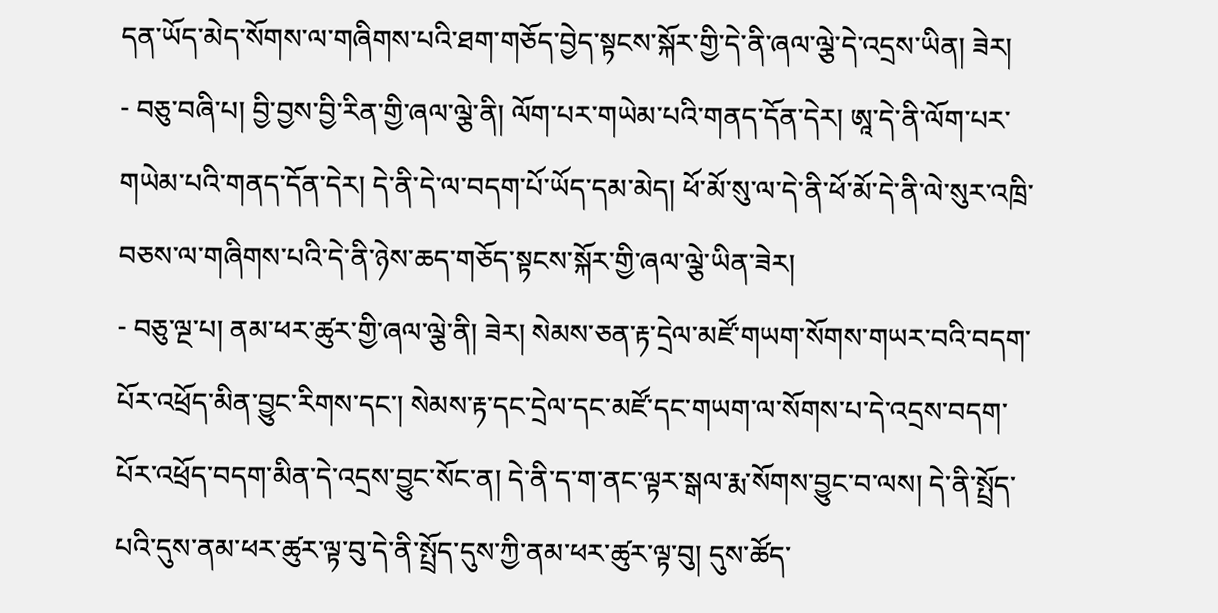དན་ཡོད་མེད་སོགས་ལ་གཞིགས་པའི་ཐག་གཅོད་བྱེད་སྟངས་སྐོར་གྱི་དེ་ནི་ཞལ་ལྕེ་དེ་འདྲས་ཡིན། ཟེར།
- བཅུ་བཞི་པ། བྱི་བྱས་བྱི་རིན་གྱི་ཞལ་ལྕེ་ནི། ལོག་པར་གཡེམ་པའི་གནད་དོན་དེར། ཨཱ་དེ་ནི་ལོག་པར་གཡེམ་པའི་གནད་དོན་དེར། དེ་ནི་དེ་ལ་བདག་པོ་ཡོད་དམ་མེད། ཕོ་མོ་སུ་ལ་དེ་ནི་ཕོ་མོ་དེ་ནི་ལེ་སུར་འཁྲི་བཅས་ལ་གཞིགས་པའི་དེ་ནི་ཉེས་ཆད་གཅོད་སྟངས་སྐོར་གྱི་ཞལ་ལྕེ་ཡིན་ཟེར།
- བཅུ་ལྔ་པ། ནམ་ཕར་ཚུར་གྱི་ཞལ་ལྕེ་ནི། ཟེར། སེམས་ཅན་རྟ་དྲེལ་མཛོ་གཡག་སོགས་གཡར་བའི་བདག་པོར་འཕྲོད་མིན་བྱུང་རིགས་དང་། སེམས་རྟ་དང་དྲེལ་དང་མཛོ་དང་གཡག་ལ་སོགས་པ་དེ་འདྲས་བདག་པོར་འཕྲོད་བདག་མིན་དེ་འདྲས་བྱུང་སོང་ན། དེ་ནི་ད་ག་ནང་ལྟར་སྒལ་རྨ་སོགས་བྱུང་བ་ལས། དེ་ནི་སྤྲོད་པའི་དུས་ནམ་ཕར་ཚུར་ལྟ་བུ་དེ་ནི་སྤྲོད་དུས་ཀྱི་ནམ་ཕར་ཚུར་ལྟ་བུ། དུས་ཚོད་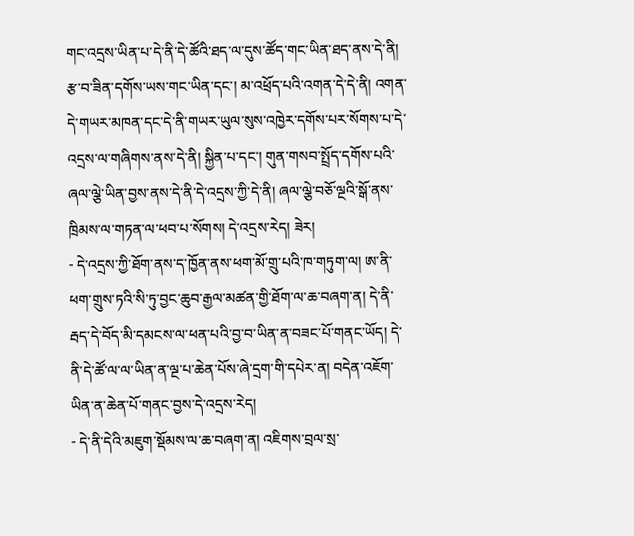གང་འདྲས་ཡིན་པ་དེ་ནི་དེ་ཚོའི་ཐད་ལ་དུས་ཚོད་གང་ཡིན་ཐད་ནས་དེ་ནི། རྩ་བ་ཟིན་དགོས་ཡས་གང་ཡིན་དང་། མ་འཕྲོད་པའི་འགན་དེ་དེ་ནི། འགན་དེ་གཡར་མཁན་དང་དེ་ནི་གཡར་ཡུལ་སུས་འཁྱེར་དགོས་པར་སོགས་པ་དེ་འདྲས་ལ་གཞིགས་ནས་དེ་ནི། སྐྱིན་པ་དང་། གུན་གསབ་སྤྲོད་དགོས་པའི་ཞལ་ལྕེ་ཡིན་བྱས་ནས་དེ་ནི་དེ་འདྲས་ཀྱི་དེ་ནི། ཞལ་ལྕེ་བཅོ་ལྔའི་སྒོ་ནས་ཁྲིམས་ལ་གཏན་ལ་ཕབ་པ་སོགས། དེ་འདྲས་རེད། ཟེར།
- དེ་འདྲས་ཀྱི་ཐོག་ནས་ད་ཁྱོན་ནས་ཕག་མོ་གྲུ་པའི་ཁ་གཏུག་ལ། ཨ་ནི་ཕག་གྲུས་ཏའི་སི་ཏུ་བྱང་ཆུབ་རྒྱལ་མཚན་གྱི་ཐོག་ལ་ཆ་བཞག་ན། དེ་ནི་རྦད་དེ་བོད་མི་དམངས་ལ་ཕན་པའི་བྱ་བ་ཡིན་ན་བཟང་པོ་གནང་ཡོད། དེ་ནི་དེ་ཚོ་ལ་ལ་ཡིན་ན་ལྔ་པ་ཆེན་པོས་ཞེ་དྲག་གི་དཔེར་ན། བདེན་འཇོག་ཡིན་ན་ཆེན་པོ་གནང་བྱས་དེ་འདྲས་རེད།
- དེ་ནི་དེའི་མཇུག་སྡོམས་ལ་ཆ་བཞག་ན། འཇིགས་བྲལ་སྲ་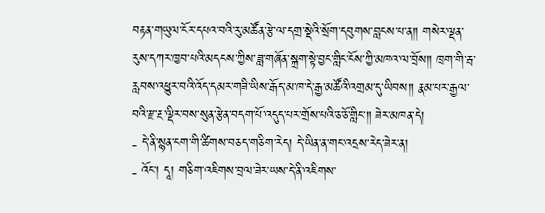བརྟན་གཡུལ་ངོར་དཔའ་བའི་རུ་མཚོན་རྩེ་ལ་དགྲ་སྡེའི་སྲོག་དབུགས་བླངས་པ་ན༎ གསེར་ལྡན་རུས་དཀར་ཁྱབ་པའི་མདངས་ཀྱིས་ཟླ་གཞོན་སྐྲག་སྟེ་བྱང་གླིང་ངོས་ཀྱི་མཁའ་ལ་བྲོས༎ ཁྲག་གི་རྦ་རླབས་འཕྱུར་བའི་འོད་དམར་གཟི་ཡིས་རྒོད་མ་ཁ་དེ་རྒྱ་མཚོའི་འགྲམ་དུ་ཡིབས༎ རྣམ་པར་རྒྱལ་བའི་རྫ་རྔ་ལྡིར་བས་སུན་རྩེན་བདག་པོ་འདུད་པར་གྲོས་པའི་ཅ་ཅོ་གླིང་༎ ཟེར་མཁན་དེ།
- དེ་ནི་སྙན་ངག་གི་ཚིགས་བཅད་གཅིག་རེད། དེ་ཡིན་ན་གང་འདྲས་རེད་ཟེར་ན།
- འོང་། དཱ། གཅིག་འཇིགས་བྲལ་ཟེར་ཡས་དེ་ནི་འཇིགས་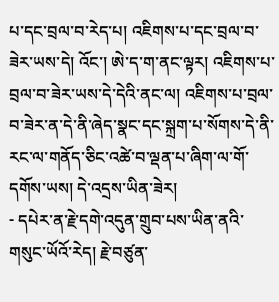པ་དང་བྲལ་བ་རེད་པ། འཇིགས་པ་དང་བྲལ་བ་ཟེར་ཡས་དེ། འོང་། ཨེ་ད་ག་ནང་ལྟར། འཇིགས་པ་བྲལ་བ་ཟེར་ཡས་དེ་དེའི་ནང་ལ། འཇིགས་པ་བྲལ་བ་ཟེར་ན་དེ་ནི་ཞེད་སྣང་དང་སྐྲག་པ་སོགས་དེ་ནི་རང་ལ་གནོད་ཅིང་འཚེ་བ་ལྡན་པ་ཞིག་ལ་གོ་དགོས་ཡས། དེ་འདྲས་ཡིན་ཟེར།
- དཔེར་ན་རྗེ་དགེ་འདུན་གྲུབ་པས་ཡིན་ནའི་གསུང་ཡོའོ་རེད། རྗེ་བཙུན་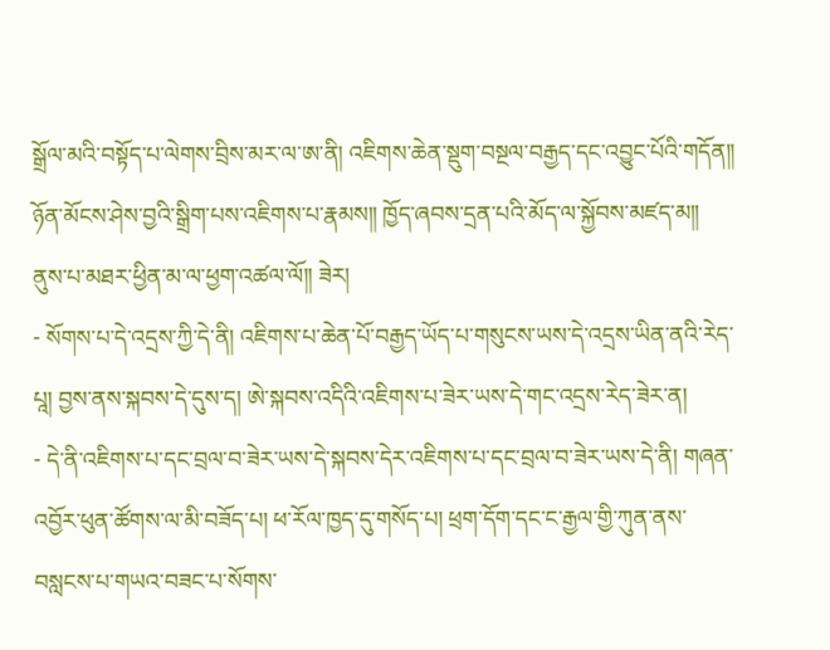སྒྲོལ་མའི་བསྟོད་པ་ལེགས་བྲིས་མར་ལ་ཨ་ནི། འཇིགས་ཆེན་སྡུག་བསྔལ་བརྒྱད་དང་འབྱུང་པོའི་གདོན༎ ཉོན་མོངས་ཤེས་བྱའི་སྒྲིག་པས་འཇིགས་པ་རྣམས༎ ཁྱོད་ཞབས་དྲན་པའི་མོད་ལ་སྐྱོབས་མཛད་མ༎ ནུས་པ་མཐར་ཕྱིན་མ་ལ་ཕྱག་འཚལ་ལོ༎ ཟེར།
- སོགས་པ་དེ་འདྲས་ཀྱི་དེ་ནི། འཇིགས་པ་ཆེན་པོ་བརྒྱད་ཡོད་པ་གསུངས་ཡས་དེ་འདྲས་ཡིན་ནའི་རེད་པཱ། བྱས་ནས་སྐབས་དེ་དུས་ད། ཨེ་སྐབས་འདིའི་འཇིགས་པ་ཟེར་ཡས་དེ་གང་འདྲས་རེད་ཟེར་ན།
- དེ་ནི་འཇིགས་པ་དང་བྲལ་བ་ཟེར་ཡས་དེ་སྐབས་དེར་འཇིགས་པ་དང་བྲལ་བ་ཟེར་ཡས་དེ་ནི། གཞན་འབྱོར་ཕུན་ཚོགས་ལ་མི་བཟོད་པ། ཕ་རོལ་ཁྱད་དུ་གསོད་པ། ཕྲག་དོག་དང་ང་རྒྱལ་གྱི་ཀུན་ནས་བསླངས་པ་གཡའ་བཟང་པ་སོགས་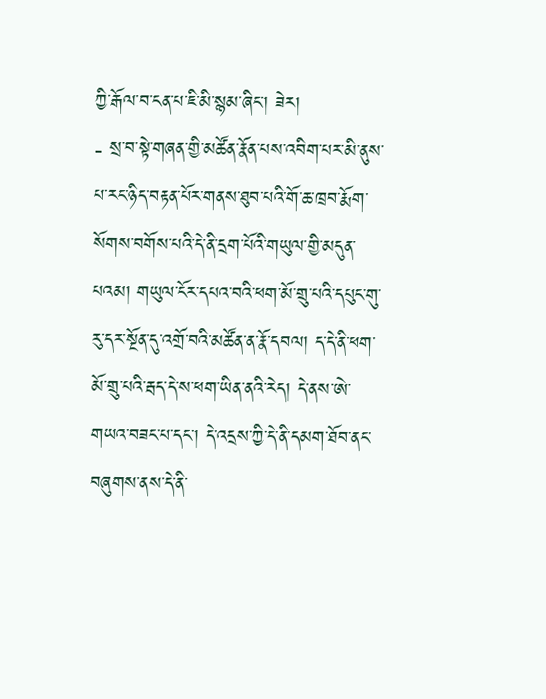ཀྱི་རྒོལ་བ་ངན་པ་ཇི་མི་སྙམ་ཞིང་། ཟེར།
- སྲ་བ་སྟེ་གཞན་གྱི་མཚོན་རྣོན་པས་འབིག་པར་མི་ནུས་པ་རང་ཉིད་བརྟན་པོར་གནས་ཐུབ་པའི་གོ་ཆ་ཁྲབ་རྨོག་སོགས་བགོས་པའི་དེ་ནི་དྲག་པོའི་གཡུལ་གྱི་མདུན་པའམ། གཡུལ་ངོར་དཔའ་བའི་ཕག་མོ་གྲུ་པའི་དཔུང་གུ་རུ་དར་སྔོན་དུ་འགྲོ་བའི་མཚོན་ན་རྣོ་དབལ། ད་དེ་ནི་ཕག་མོ་གྲུ་པའི་རྦད་དེ་ས་ཕག་ཡིན་ནའི་རེད། དེ་ནས་ཨེ་གཡའ་བཟང་པ་དང་། དེ་འདྲས་ཀྱི་དེ་ནི་དམག་ཐོབ་ནང་བཞུགས་ནས་དེ་ནི་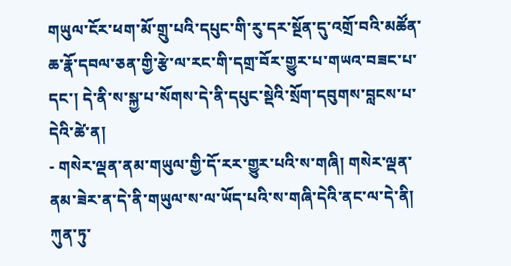གཡུལ་ངོར་ཕག་མོ་གྲུ་པའི་དཔུང་གི་རུ་དར་སྔོན་དུ་འགྲོ་བའི་མཚོན་ཆ་རྣོ་དབལ་ཅན་གྱི་རྩེ་ལ་རང་གི་དགྲ་བོར་གྱུར་པ་གཡའ་བཟང་པ་དང་། དེ་ནི་ས་སྐྱ་པ་སོགས་དེ་ནི་དཔུང་སྡེའི་སྲོག་དབུགས་བླངས་པ་དེའི་ཚེ་ན།
- གསེར་ལྡན་ནམ་གཡུལ་གྱི་དོ་རར་གྱུར་པའི་ས་གཞི། གསེར་ལྡན་ནམ་ཟེར་ན་དེ་ནི་གཡུལ་ས་ལ་ཡོད་པའི་ས་གཞི་དེའི་ནང་ལ་དེ་ནི། ཀུན་ཏུ་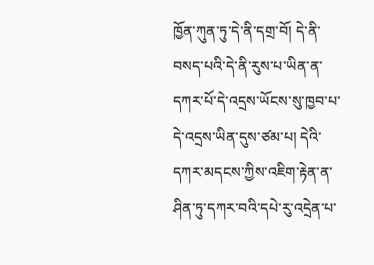ཁྱོན་ཀུན་ཏུ་དེ་ནི་དགྲ་བོ། དེ་ནི་བསད་པའི་དེ་ནི་རུས་པ་ཡིན་ན་དཀར་པོ་དེ་འདྲས་ཡོངས་སུ་ཁྱབ་པ་དེ་འདྲས་ཡིན་དུས་ཙམ་པ། དེའི་དཀར་མདངས་ཀྱིས་འཇིག་རྟེན་ན་ཤིན་ཏུ་དཀར་བའི་དཔེ་རུ་འདྲེན་པ་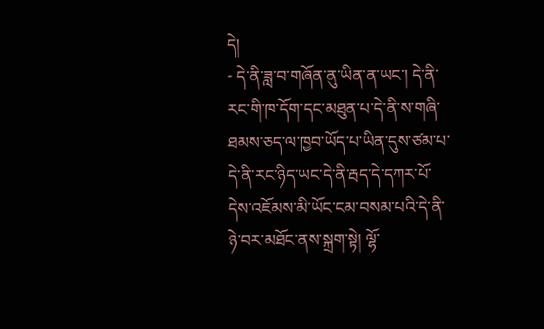དེ།
- དེ་ནི་ཟླ་བ་གཞོན་ནུ་ཡིན་ན་ཡང་། དེ་ནི་རང་གི་ཁ་དོག་དང་མཐུན་པ་དེ་ནི་ས་གཞི་ཐམས་ཅད་ལ་ཁྱབ་ཡོད་པ་ཡིན་དུས་ཙམ་པ་དེ་ནི་རང་ཉིད་ཡང་དེ་ནི་རྦད་དེ་དཀར་པོ་དེས་འཇོམས་མི་ཡོང་ངམ་བསམ་པའི་དེ་ནི་ཉེ་བར་མཐོང་ནས་སྐྲག་སྟེ། ལྷོ་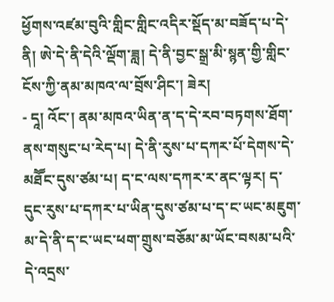ཕྱོགས་འཛམ་བུའི་གླིང་གླིང་འདིར་སྡོད་མ་བཟོད་པ་དེ་ནི། ཨེ་དེ་ནི་དེའི་ལྡོག་ཟླ། དེ་ནི་བྱང་སྒྲ་མི་སྙན་གྱི་གླིང་ངོས་ཀྱི་ནམ་མཁའ་ལ་བྲོས་ཤིང་། ཟེར།
- དཱ། འོང་། ནམ་མཁའ་ཡིན་ན་ད་དེ་རབ་བཏགས་ཐོག་ནས་གསུང་པ་རེད་པ། དེ་ནི་རུས་པ་དཀར་པོ་དེགས་དེ་མཐཽང་དུས་ཙམ་པ། ད་ང་ལས་དཀར་ར་ནང་ལྟར། ད་དུང་རུས་པ་དཀར་པ་ཡིན་དུས་ཙམ་པ་ད་ང་ཡང་མཇུག་མ་དེ་ནི་ད་ང་ཡང་ཕག་གྲུས་བཅོམ་མ་ཡོང་བསམ་པའི་དེ་འདྲས་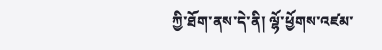ཀྱི་ཐོག་ནས་དེ་ནི། ལྷོ་ཕྱོགས་འཛམ་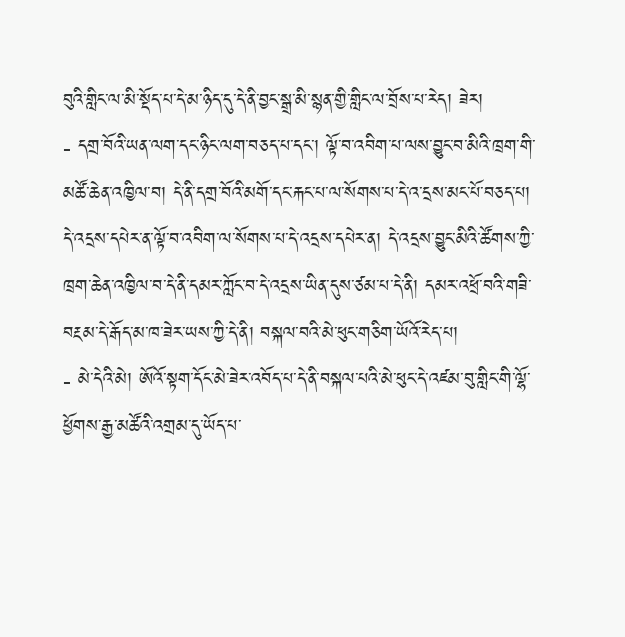བུའི་གླིང་ལ་མི་སྡོད་པ་དེ་མ་ཉིད་དུ་དེ་ནི་བྱང་སྒྲ་མི་སྙན་གྱི་གླིང་ལ་བྲོས་པ་རེད། ཟེར།
- དགྲ་བོའི་ཡན་ལག་དང་ཉིང་ལག་བཅད་པ་དང་། ལྟོ་བ་འབིག་པ་ལས་བྱུང་བ་མིའི་ཁྲག་གི་མཚོ་ཆེན་འཁྱིལ་བ། དེ་ནི་དགྲ་བོའི་མགོ་དང་རྐང་པ་ལ་སོགས་པ་དེ་འ་དྲས་མང་པོ་བཅད་པ། དེ་འདྲས་དཔེར་ན་ལྟོ་བ་འབིག་ལ་སོགས་པ་དེ་འདྲས་དཔེར་ན། དེ་འདྲས་བྱུང་མིའི་ཚོགས་ཀྱི་ཁྲག་ཆེན་འཁྱིལ་བ་དེ་ནི་དམར་ཀློང་བ་དེ་འདྲས་ཡིན་དུས་ཙམ་པ་དེ་ནི། དམར་འཕྲོ་བའི་གཟི་བརྔམ་དེ་རྒོད་མ་ཁ་ཟེར་ཡས་ཀྱི་དེ་ནི། བསྐལ་བའི་མེ་ཕུང་གཅིག་ཡོའོ་རེད་པ།
- མེ་དེའི་མེ། ཨོའོ་སྟག་དོང་མེ་ཟེར་འབོད་པ་དེ་ནི་བསྐལ་པའི་མེ་ཕུང་དེ་འཛམ་བུ་གླིང་གི་ལྷོ་ཕྱོགས་རྒྱ་མཚོའི་འགྲམ་དུ་ཡོད་པ་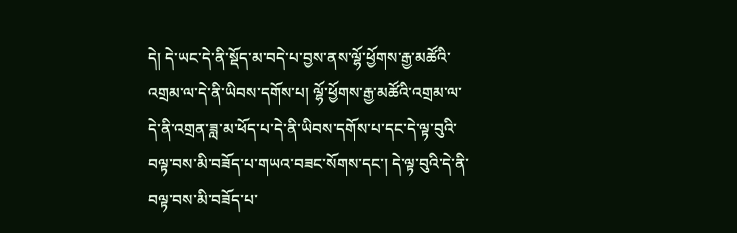དེ། དེ་ཡང་དེ་ནི་སྡོད་མ་བདེ་པ་བྱས་ནས་ལྷོ་ཕྱོགས་རྒྱ་མཚོའི་འགྲམ་ལ་དེ་ནི་ཡིབས་དགོས་པ། ལྷོ་ཕྱོགས་རྒྱ་མཚོའི་འགྲམ་ལ་དེ་ནི་འགྲན་ཟླ་མ་ཕོད་པ་དེ་ནི་ཡིབས་དགོས་པ་དང་དེ་ལྟ་བུའི་བལྟ་བས་མི་བཟོད་པ་གཡའ་བཟང་སོགས་དང་། དེ་ལྟ་བུའི་དེ་ནི་བལྟ་བས་མི་བཟོད་པ་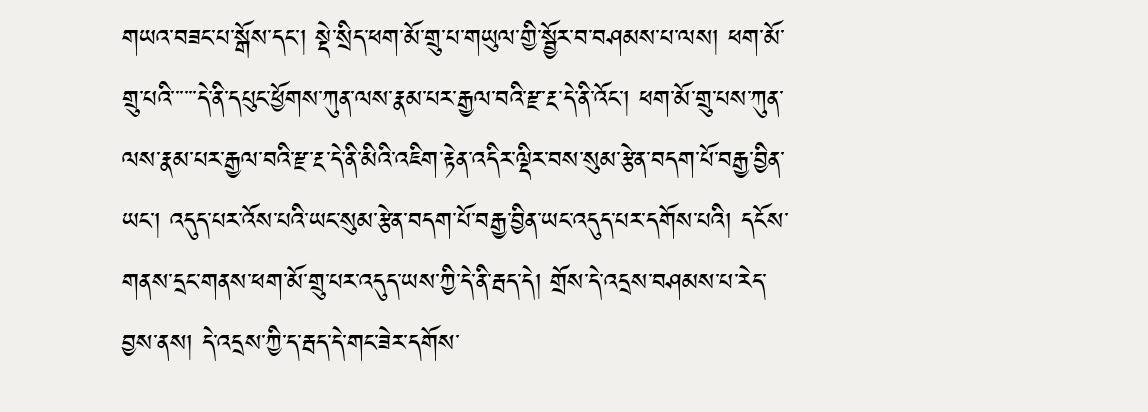གཡའ་བཟང་པ་སྒོས་དང་། སྡེ་སྲིད་ཕག་མོ་གྲུ་པ་གཡུལ་གྱི་སྦྱོར་བ་བཤམས་པ་ལས། ཕག་མོ་གྲུ་པའི་་་་་་དེ་ནི་དཔུང་ཕྱོགས་ཀུན་ལས་རྣམ་པར་རྒྱལ་བའི་རྫ་རྔ་དེ་ནི་འོང་། ཕག་མོ་གྲུ་པས་ཀུན་ལས་རྣམ་པར་རྒྱལ་བའི་རྫ་རྔ་དེ་ནི་མིའི་འཇིག་རྟེན་འདིར་ལྡིར་བས་སུམ་རྩེན་བདག་པོ་བརྒྱ་བྱིན་ཡང་། འདུད་པར་འོས་པའི་ཡང་སུམ་རྩེན་བདག་པོ་བརྒྱ་བྱིན་ཡང་འདུད་པར་དགོས་པའི། དངོས་གནས་དྲང་གནས་ཕག་མོ་གྲུ་པར་འདུད་ཡས་ཀྱི་དེ་ནི་རྦད་དེ། གྲོས་དེ་འདྲས་བཤམས་པ་རེད་བྱས་ནས། དེ་འདྲས་ཀྱི་ད་རྦད་དེ་གང་ཟེར་དགོས་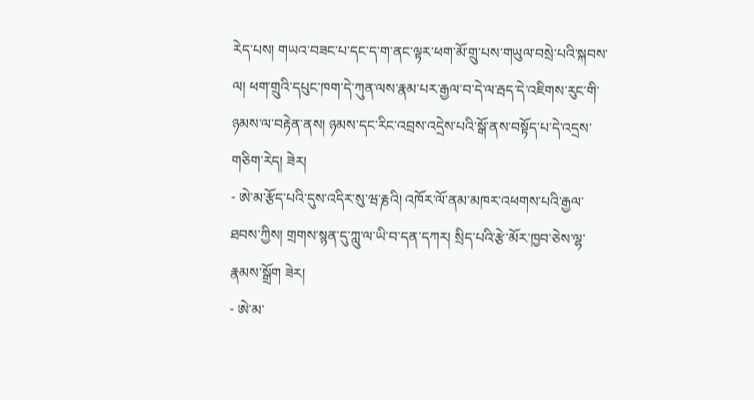རེད་པས། གཡའ་བཟང་པ་དང་ད་ག་ནང་ལྟར་ཕག་མོ་གྲུ་པས་གཡུལ་བསྲེ་པའི་སྐབས་ལ། ཕག་གྲུའི་དཔུང་ཁག་དེ་ཀུན་ལས་རྣམ་པར་རྒྱལ་བ་དེ་ལ་རྦད་དེ་འཇིགས་རུང་གི་ཉམས་ལ་བརྟེན་ནས། ཉམས་དང་རིང་འབྲས་འདྲེས་པའི་སྒོ་ནས་བསྟོད་པ་དེ་འདྲས་གཅིག་རེད། ཟེར།
- ཨེ་མ་རྩོད་པའི་དུས་འདིར་སུ་ཝ་རྞའི། འཁོར་ལོ་ནམ་མཁར་འཕགས་པའི་རྒྱལ་ཐབས་ཀྱིས། གྲགས་སྙན་དུ་ཀླུ་ལ་ཡི་བ་དན་དཀར། སྲིད་པའི་རྩེ་མོར་ཁྱབ་ཅེས་ལྷ་རྣམས་སྒྲོག ཟེར།
- ཨེ་མ་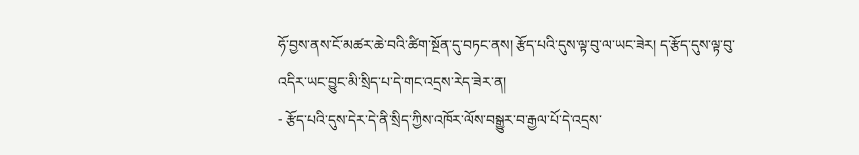ཧོ་བྱས་ནས་ངོ་མཚར་ཆེ་བའི་ཚིག་སྔོན་དུ་བཏང་ནས། རྩོད་པའི་དུས་ལྟ་བུ་ལ་ཡང་ཟེར། ད་རྩོད་དུས་ལྟ་བུ་འདིར་ཡང་བྱུང་མི་སྲིད་པ་དེ་གང་འདྲས་རེད་ཟེར་ན།
- རྩོད་པའི་དུས་དེར་དེ་ནི་སྲིད་ཀྱིས་འཁོར་ལོས་བསྒྱུར་བ་རྒྱལ་པོ་དེ་འདྲས་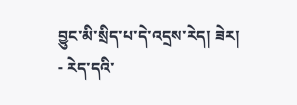བྱུང་མི་སྲིད་པ་དེ་འདྲས་རེད། ཟེར།
- རེད་དའི་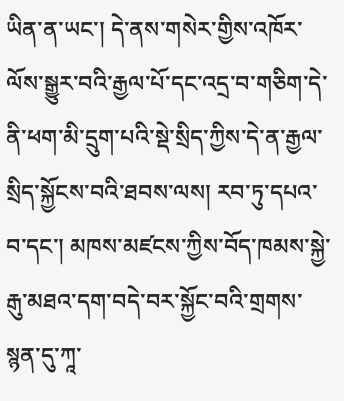ཡིན་ན་ཡང་། དེ་ནས་གསེར་གྱིས་འཁོར་ལོས་སྒྱུར་བའི་རྒྱལ་པོ་དང་འདྲ་བ་གཅིག་དེ་ནི་ཕག་མི་དྲུག་པའི་སྡེ་སྲིད་ཀྱིས་དེ་ན་རྒྱལ་སྲིད་སྐྱོངས་བའི་ཐབས་ལས། རབ་ཏུ་དཔའ་བ་དང་། མཁས་མཛངས་ཀྱིས་བོད་ཁམས་སྐྱེ་རྒུ་མཐའ་དག་བདེ་བར་སྐྱོང་བའི་གྲགས་སྙན་དུ་ཀཱ་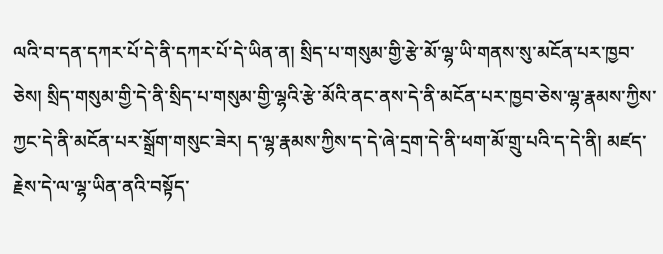ལའི་བ་དན་དཀར་པོ་དེ་ནི་དཀར་པོ་དེ་ཡིན་ན། སྲིད་པ་གསུམ་གྱི་རྩེ་མོ་ལྷ་ཡི་གནས་སུ་མངོན་པར་ཁྱབ་ཅེས། སྲིད་གསུམ་གྱི་དེ་ནི་སྲིད་པ་གསུམ་གྱི་ལྷའི་རྩེ་མོའི་ནང་ནས་དེ་ནི་མངོན་པར་ཁྱབ་ཅེས་ལྷ་རྣམས་ཀྱིས་ཀྱང་དེ་ནི་མངོན་པར་སྒྲོག་གསུང་ཟེར། ད་ལྷ་རྣམས་ཀྱིས་ད་དེ་ཞེ་དྲག་དེ་ནི་ཕག་མོ་གྲུ་པའི་ད་དེ་ནི། མཛད་རྗེས་དེ་ལ་ལྷ་ཡིན་ནའི་བསྟོད་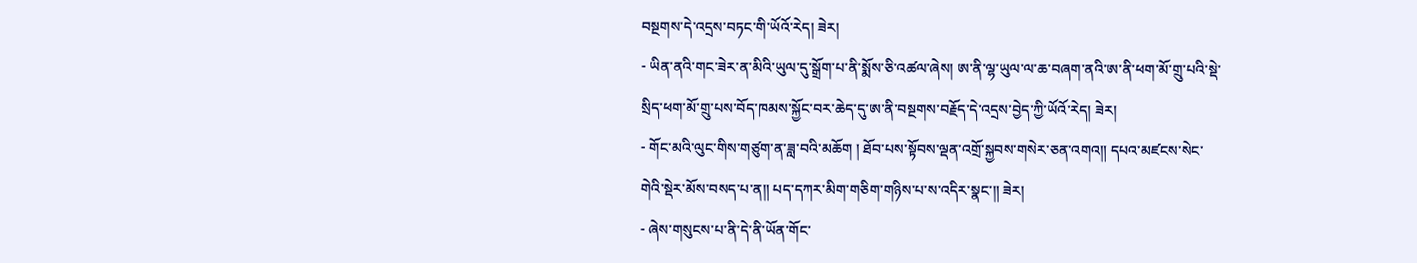བསྔགས་དེ་འདྲས་བཏང་གི་ཡོའོ་རེད། ཟེར།
- ཡིན་ནའི་གང་ཟེར་ན་མིའི་ཡུལ་དུ་སྒྲོག་པ་ནི་སྨོས་ཅི་འཚལ་ཞེས། ཨ་ནི་ལྷ་ཡུལ་ལ་ཆ་བཞག་ནའི་ཨ་ནི་ཕག་མོ་གྲུ་པའི་སྡེ་སྲིད་ཕག་མོ་གྲུ་པས་བོད་ཁམས་སྐྱོང་བར་ཆེད་དུ་ཨ་ནི་བསྔགས་བརྗོད་དེ་འདྲས་བྱེད་ཀྱི་ཡོའོ་རེད། ཟེར།
- གོང་མའི་ལུང་གིས་གཙུག་ན་ཟླ་བའི་མཆོག ། ཐོབ་པས་སྟོབས་ལྡན་འགྲོ་སྐྱབས་གསེར་ཅན་འགའ༎ དཔའ་མཛངས་སེང་གེའི་སྡེར་མོས་བསད་པ་ན༎ པད་དཀར་མིག་གཅིག་གཉིས་པ་ས་འདིར་སྣང་༎ ཟེར།
- ཞེས་གསུངས་པ་ནི་དེ་ནི་ཡོན་གོང་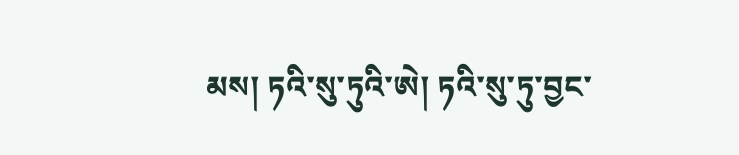མས། ཏའི་སུ་ཏུའི་ཨེ། ཏའི་སུ་ཏུ་བྱང་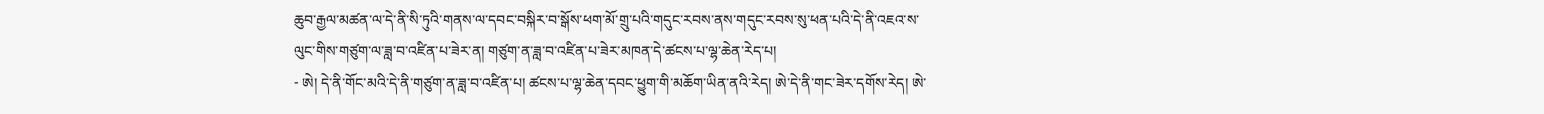ཆུབ་རྒྱལ་མཚན་ལ་དེ་ནི་སི་ཏུའི་གནས་ལ་དབང་བསྐིར་བ་སྒོས་ཕག་མོ་གྲུ་པའི་གདུང་རབས་ནས་གདུང་རབས་སུ་ཕན་པའི་དེ་ནི་འཇའ་ས་ལུང་གིས་གཙུག་ལ་ཟླ་བ་འཛིན་པ་ཟེར་ན། གཙུག་ན་ཟླ་བ་འཛིན་པ་ཟེར་མཁན་དེ་ཚངས་པ་ལྷ་ཆེན་རེད་པ།
- ཨེ། དེ་ནི་གོང་མའི་དེ་ནི་གཙུག་ན་ཟླ་བ་འཛིན་པ། ཚངས་པ་ལྷ་ཆེན་དབང་ཕྱུག་གི་མཆོག་ཡིན་ནའི་རེད། ཨེ་དེ་ནི་གང་ཟེར་དགོས་རེད། ཨེ་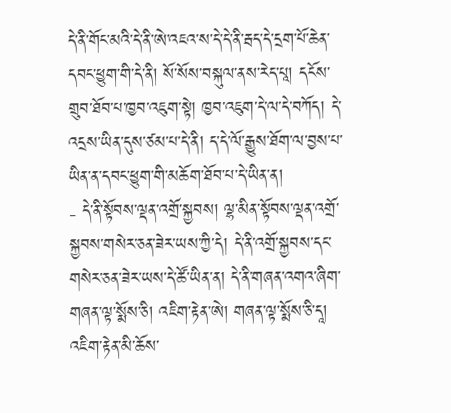དེ་ནི་གོང་མའི་དེ་ནི་ཨེ་འཇའ་ས་དེ་དེ་ནི་རྦད་དེ་དྲག་པོ་ཆེན་དབང་ཕྱུག་གི་དེ་ནི། སོ་སོས་བསྐུལ་ནས་རེད་པཱ། དངོས་གྲུབ་ཐོབ་པ་ཁྱབ་འཇུག་སྟེ། ཁྱབ་འཇུག་དེ་ལ་དེ་བཀོད། དེ་འདྲས་ཡིན་དུས་ཙམ་པ་དེ་ནི། ད་དེ་ལོ་རྒྱུས་ཐོག་ལ་བྱས་པ་ཡིན་ན་དབང་ཕྱུག་གི་མཆོག་ཐོབ་པ་དེ་ཡིན་ན།
- དེ་ནི་སྟོབས་ལྡན་འགྲོ་སྐྱབས། ལྷ་མིན་སྟོབས་ལྡན་འགྲོ་སྐྱབས་གསེར་ཅན་ཟེར་ཡས་ཀྱི་དེ། དེ་ནི་འགྲོ་སྐྱབས་དང་གསེར་ཅན་ཟེར་ཡས་དེ་ཚོ་ཡིན་ན། དེ་ནི་གཞན་འགའ་ཞིག་གཞན་ལྟ་སྨོས་ཅི། འཇིག་རྟེན་ཨེ། གཞན་ལྟ་སྨོས་ཅི་དཱ། འཇིག་རྟེན་མི་ཆོས་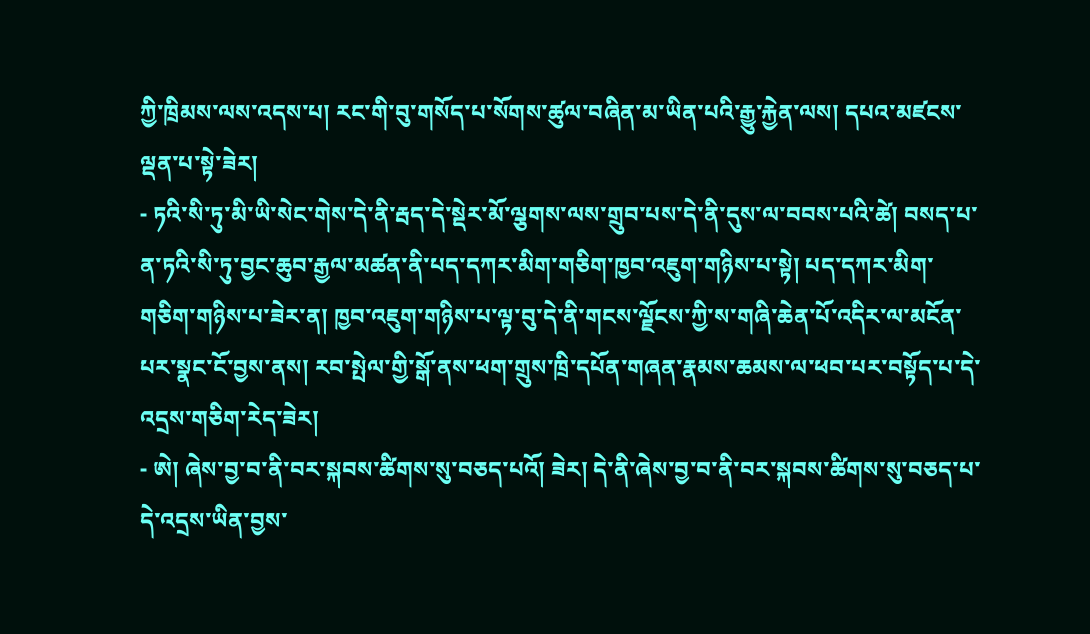ཀྱི་ཁྲིམས་ལས་འདས་པ། རང་གི་བུ་གསོད་པ་སོགས་ཚུལ་བཞིན་མ་ཡིན་པའི་རྒྱུ་རྐྱེན་ལས། དཔའ་མཛངས་ལྡན་པ་སྟེ་ཟེར།
- ཏའི་སི་ཏུ་མི་ཡི་སེང་གེས་དེ་ནི་རྦད་དེ་སྡེར་མོ་ལྕགས་ལས་གྲུབ་པས་དེ་ནི་དུས་ལ་བབས་པའི་ཚེ། བསད་པ་ན་ཏའི་སི་ཏུ་བྱང་ཆུབ་རྒྱལ་མཚན་ནི་པད་དཀར་མིག་གཅིག་ཁྱབ་འཇུག་གཉིས་པ་སྟེ། པད་དཀར་མིག་གཅིག་གཉིས་པ་ཟེར་ན། ཁྱབ་འཇུག་གཉིས་པ་ལྟ་བུ་དེ་ནི་གངས་ལྗོངས་ཀྱི་ས་གཞི་ཆེན་པོ་འདིར་ལ་མངོན་པར་སྣང་ངོ་བྱས་ནས། རབ་སྤེལ་གྱི་སྒོ་ནས་ཕག་གྲུས་ཁྲི་དཔོན་གཞན་རྣམས་ཆམས་ལ་ཕབ་པར་བསྟོད་པ་དེ་འདྲས་གཅིག་རེད་ཟེར།
- ཨེ། ཞེས་བྱ་བ་ནི་བར་སྐབས་ཚིགས་སུ་བཅད་པའོ། ཟེར། དེ་ནི་ཞེས་བྱ་བ་ནི་བར་སྐབས་ཚིགས་སུ་བཅད་པ་དེ་འདྲས་ཡིན་བྱས་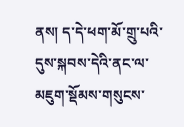ནས། ད་དེ་ཕག་མོ་གྲུ་པའི་དུས་སྐབས་དེའི་ནང་ལ་མཇུག་སྡོམས་གསུངས་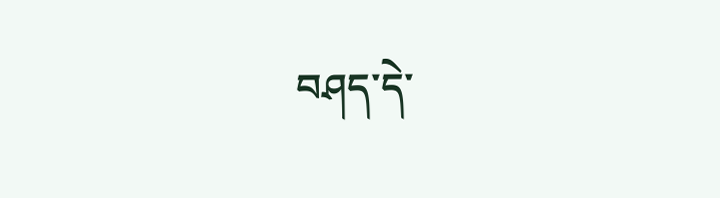བཤད་དེ་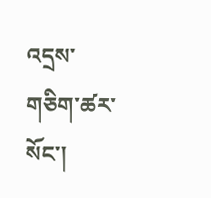འདྲས་གཅིག་ཚར་སོང་།